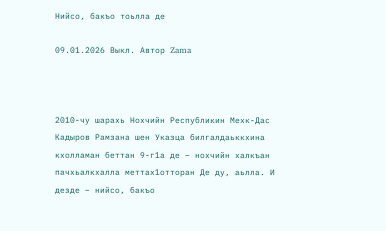Нийсо, бакъо тоьлла де

09.01.2026 Выкл. Автор Zama



2010-чу шарахь Нохчийн Республикин Мехк-Дас Кадыров Рамзана шен Указца билгалдаьккхина кхолламан беттан 9-г1а де – нохчийн халкъан пачхьалкхалла меттах1отторан Де ду, аьлла. И дезде – нийсо, бакъо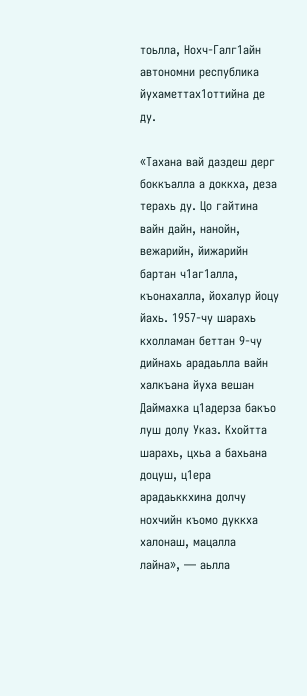тоьлла, Нохч-Галг1айн автономни республика йухаметтах1оттийна де ду.

«Тахана вай даздеш дерг боккъалла а доккха, деза терахь ду. Цо гайтина вайн дайн, нанойн, вежарийн, йижарийн бартан ч1аг1алла, къонахалла, йохалур йоцу йахь. 1957-чу шарахь кхолламан беттан 9-чу дийнахь арадаьлла вайн халкъана йуха вешан Даймахка ц1адерза бакъо луш долу Указ. Кхойтта шарахь, цхьа а бахьана доцуш, ц1ера арадаьккхина долчу нохчийн къомо дуккха халонаш, мацалла лайна», — аьлла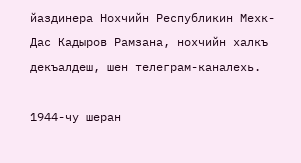йаздинера Нохчийн Республикин Мехк-Дас Кадыров Рамзана, нохчийн халкъ декъалдеш, шен телеграм-каналехь.

1944-чу шеран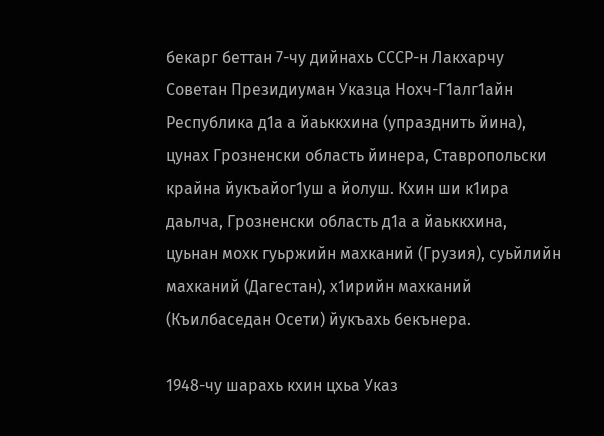бекарг беттан 7-чу дийнахь СССР-н Лакхарчу Советан Президиуман Указца Нохч-Г1алг1айн Республика д1а а йаьккхина (упразднить йина), цунах Грозненски область йинера, Ставропольски крайна йукъайог1уш а йолуш. Кхин ши к1ира даьлча, Грозненски область д1а а йаьккхина, цуьнан мохк гуьржийн махканий (Грузия), суьйлийн махканий (Дагестан), х1ирийн махканий (Къилбаседан Осети) йукъахь бекънера.

1948-чу шарахь кхин цхьа Указ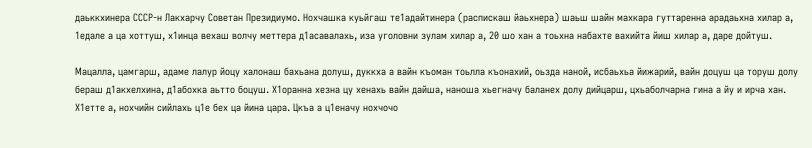даьккхинера СССР-н Лакхарчу Советан Президиумо. Нохчашка куьйгаш те1адайтинера (распискаш йаьхнера) шаьш шайн махкара гуттаренна арадаьхна хилар а, 1едале а ца хоттуш, х1инца вехаш волчу меттера д1асавалахь, иза уголовни зулам хилар а, 20 шо хан а тоьхна набахте вахийта йиш хилар а, даре дойтуш.

Мацалла, цамгарш, адаме лалур йоцу халонаш бахьана долуш, дуккха а вайн къоман тоьлла къонахий, оьзда наной, исбаьхьа йижарий, вайн доцуш ца торуш долу бераш д1акхелхина, д1абохка аьтто боцуш. Х1оранна хезна цу хенахь вайн дайша, наноша хьегначу баланех долу дийцарш, цхьаболчарна гина а йу и ирча хан. Х1етте а, нохчийн сийлахь ц1е бех ца йина цара. Цкъа а ц1еначу нохчочо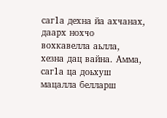саг1а дехна йа ахчанах, даарх нохчо вохкавелла аьлла, хезна дац вайна. Амма, саг1а ца доьхуш мацалла белларш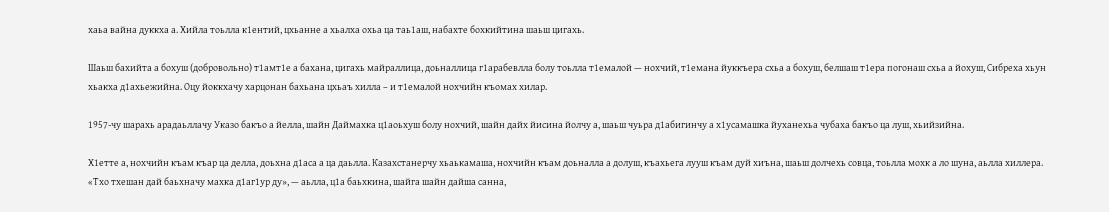хаьа вайна дуккха а. Хийла тоьлла к1ентий, цхьанне а хьалха охьа ца таь1аш, набахте бохкийтина шаьш цигахь.

Шаьш бахийта а бохуш (добровольно) т1амт1е а бахана, цигахь майраллица, доьналлица г1арабевлла болу тоьлла т1емалой — нохчий, т1емана йуккъера схьа а бохуш, белшаш т1ера погонаш схьа а йохуш, Сибреха хьун хьакха д1ахьежийна. Оцу йоккхачу харцонан бахьана цхьаъ хилла – и т1емалой нохчийн къомах хилар.

1957-чу шарахь арадаьллачу Указо бакъо а йелла, шайн Даймахка ц1аоьхуш болу нохчий, шайн дайх йисина йолчу а, шаьш чуьра д1абигинчу а х1усамашка йуханехьа чубаха бакъо ца луш, хьийзийна.

Х1етте а, нохчийн къам къар ца делла, доьхна д1аса а ца даьлла. Казахстанерчу хьаькамаша, нохчийн къам доьналла а долуш, къахьега лууш къам дуй хиъна, шаьш долчехь совца, тоьлла мохк а ло шуна, аьлла хиллера. «Тхо тхешан дай баьхначу махка д1аг1ур ду», — аьлла, ц1а баьхкина, шайга шайн дайша санна,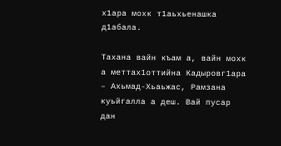х1ара мохк т1аьхьенашка д1абала.

Тахана вайн къам а, вайн мохк а меттах1оттийна Кадыровг1ара – Ахьмад-Хьаьжас, Рамзана куьйгалла а деш. Вай пусар дан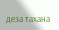деза тахана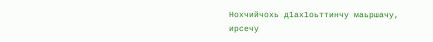Нохчийчохь д1ах1оьттинчу маьршачу, ирсечу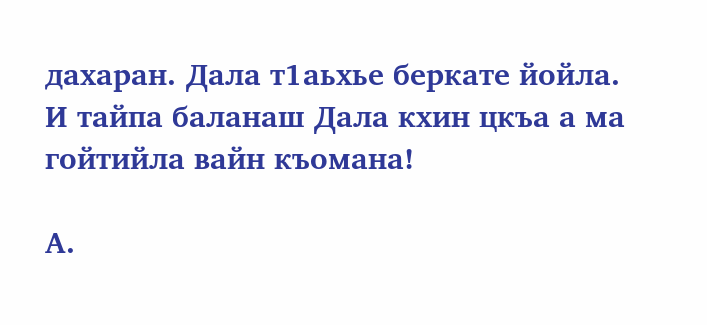дахаран. Дала т1аьхье беркате йойла. И тайпа баланаш Дала кхин цкъа а ма гойтийла вайн къомана!

А.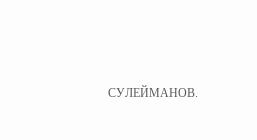СУЛЕЙМАНОВ.